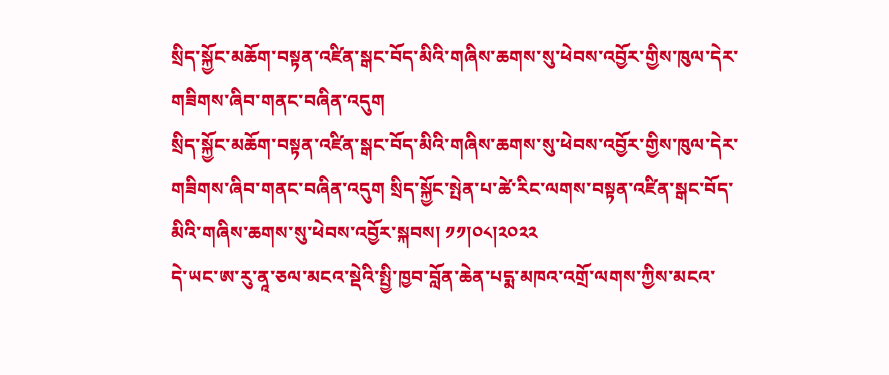སྲིད་སྐྱོང་མཆོག་བསྟན་འཛིན་སྒང་བོད་མིའི་གཞིས་ཆགས་སུ་ཕེབས་འབྱོར་གྱིས་ཁུལ་དེར་གཟིགས་ཞིབ་གནང་བཞིན་འདུག
སྲིད་སྐྱོང་མཆོག་བསྟན་འཛིན་སྒང་བོད་མིའི་གཞིས་ཆགས་སུ་ཕེབས་འབྱོར་གྱིས་ཁུལ་དེར་གཟིགས་ཞིབ་གནང་བཞིན་འདུག སྲིད་སྐྱོང་སྤེན་པ་ཚེ་རིང་ལགས་བསྟན་འཛིན་སྒང་བོད་མིའི་གཞིས་ཆགས་སུ་ཕེབས་འབྱོར་སྐབས། ༡༡།༠༨།༢༠༢༢
དེ་ཡང་ཨ་རུ་ནཱ་ཅལ་མངའ་སྡེའི་སྤྱི་ཁྱབ་བློན་ཆེན་པདྨ་མཁའ་འགྲོ་ལགས་ཀྱིས་མངའ་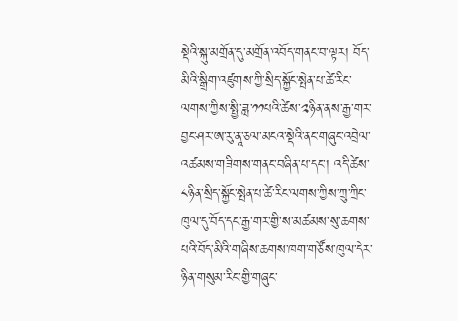སྡེའི་སྐུ་མགྲོན་དུ་མགྲོན་འབོད་གནང་བ་ལྟར། བོད་མིའི་སྒྲིག་འཛུགས་ཀྱི་སྲིད་སྐྱོང་སྤེན་པ་ཚེ་རིང་ལགས་ཀྱིས་སྤྱི་ཟླ་༡༡པའི་ཚེས་༢ཉིན་ནས་རྒྱ་གར་བྱང་ཤར་ཨ་རུ་ནཱ་ཅལ་མངའ་སྡེའི་ནང་གཞུང་འབྲེལ་འཚམས་གཟིགས་གནང་བཞིན་པ་དང་། འདི་ཚེས་༨ཉིན་སྲིད་སྐྱོང་སྤེན་པ་ཚེ་རིང་ལགས་ཀྱིས་ཀྲུ་ཀྲིང་ཁུལ་དུ་བོད་དང་རྒྱ་གར་གྱི་ས་མཚམས་སུ་ཆགས་པའི་བོད་མིའི་གཞིས་ཆགས་ཁག་གཙོས་ཁུལ་དེར་ཉིན་གསུམ་རིང་གྱི་གཞུང་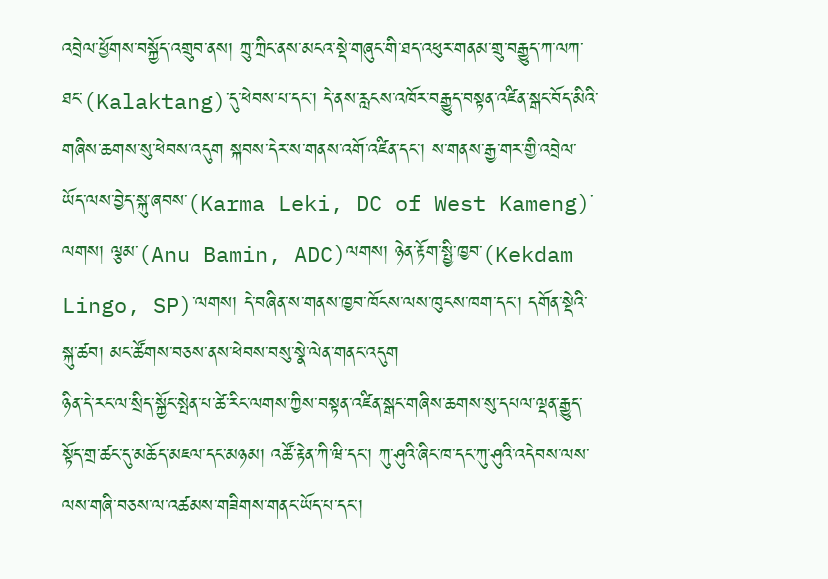འབྲེལ་ཕྱོགས་བསྐྱོད་འགྲུབ་ནས། ཀྲུ་ཀྲིང་ནས་མངའ་སྡེ་གཞུང་གི་ཐད་འཕུར་གནམ་གྲུ་བརྒྱུད་ཀ་ལཀ་ཐང་(Kalaktang)་དུ་ཕེབས་པ་དང་། དེ་ནས་རླངས་འཁོར་བརྒྱུད་བསྟན་འཛིན་སྒང་བོད་མིའི་གཞིས་ཆགས་སུ་ཕེབས་འདུག སྐབས་དེར་ས་གནས་འགོ་འཛིན་དང་། ས་གནས་རྒྱ་གར་གྱི་འབྲེལ་ཡོད་ལས་བྱེད་སྐུ་ཞབས་(Karma Leki, DC of West Kameng)་ལགས། ལྕམ་(Anu Bamin, ADC)ལགས། ཉེན་རྟོག་སྤྱི་ཁྱབ་(Kekdam Lingo, SP)་ལགས། དེ་བཞིན་ས་གནས་ཁྱབ་ཁོངས་ལས་ཁུངས་ཁག་དང་། དགོན་སྡེའི་སྐུ་ཚབ། མང་ཚོགས་བཅས་ནས་ཕེབས་བསུ་སྣེ་ལེན་གནང་འདུག
ཉིན་དེ་རང་ལ་སྲིད་སྐྱོང་སྤེན་པ་ཚེ་རིང་ལགས་ཀྱིས་བསྟན་འཛིན་སྒང་གཞིས་ཆགས་སུ་དཔལ་ལྡན་རྒྱུད་སྟོད་གྲ་ཚང་དུ་མཆོད་མཇལ་དང་མཉམ། འཚོ་རྟེན་ཀི་ཝི་དང་། ཀུ་ཤུའི་ཞིང་ཁ་དང་ཀུ་ཤུའི་འདེབས་ལས་ལས་གཞི་བཅས་ལ་འཚམས་གཟིགས་གནང་ཡོད་པ་དང་།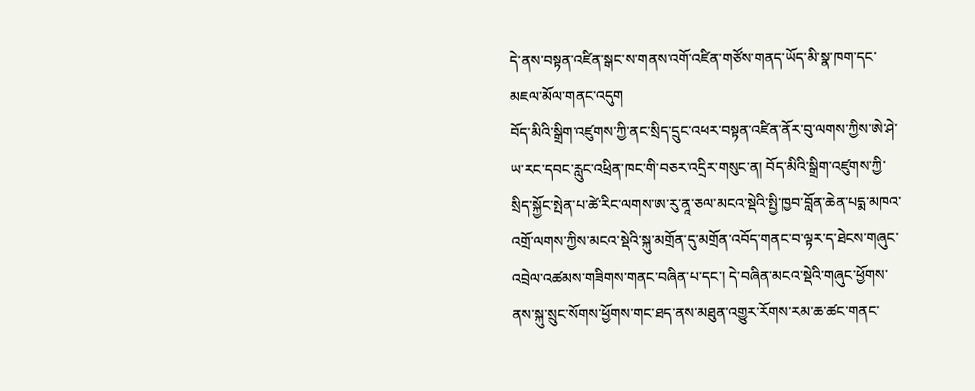དེ་ནས་བསྟན་འཛིན་སྒང་ས་གནས་འགོ་འཛིན་གཙོས་གནད་ཡོད་མི་སྣ་ཁག་དང་མཇལ་མོལ་གནང་འདུག
བོད་མིའི་སྒྲིག་འཛུགས་ཀྱི་ནང་སྲིད་དྲུང་འཕར་བསྟན་འཛིན་ནོར་བུ་ལགས་ཀྱིས་ཨེ་ཤེ་ཡ་རང་དབང་རླུང་འཕྲིན་ཁང་གི་བཅར་འདྲིར་གསུང་ན། བོད་མིའི་སྒྲིག་འཛུགས་ཀྱི་སྲིད་སྐྱོང་སྤེན་པ་ཚེ་རིང་ལགས་ཨ་རུ་ནཱ་ཅལ་མངའ་སྡེའི་སྤྱི་ཁྱབ་བློན་ཆེན་པདྨ་མཁའ་འགྲོ་ལགས་ཀྱིས་མངའ་སྡེའི་སྐུ་མགྲོན་དུ་མགྲོན་འབོད་གནང་བ་ལྟར་ད་ཐེངས་གཞུང་འབྲེལ་འཚམས་གཟིགས་གནང་བཞིན་པ་དང་། དེ་བཞིན་མངའ་སྡེའི་གཞུང་ཕྱོགས་ནས་སྐུ་སྲུང་སོགས་ཕྱོགས་གང་ཐད་ནས་མཐུན་འགྱུར་རོགས་རམ་ཆ་ཚང་གནང་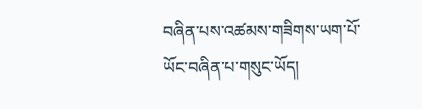བཞིན་པས་འཚམས་གཟིགས་ཡག་པོ་ཡོང་བཞིན་པ་གསུང་ཡོད།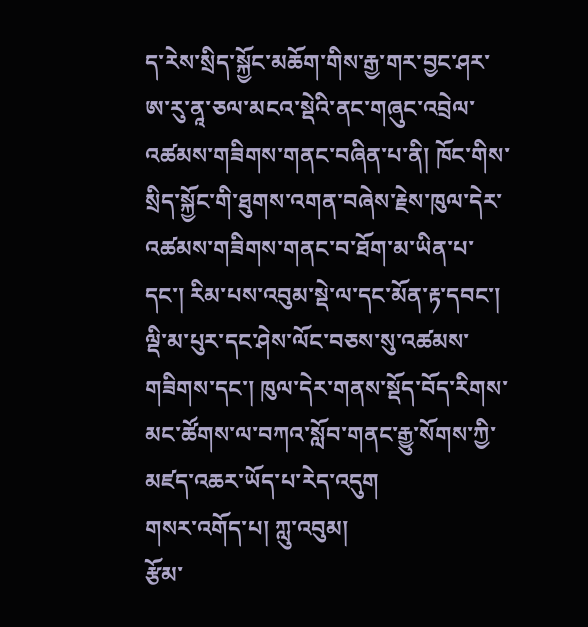ད་རེས་སྲིད་སྐྱོང་མཆོག་གིས་རྒྱ་གར་བྱང་ཤར་ཨ་རུ་ནཱ་ཅལ་མངའ་སྡེའི་ནང་གཞུང་འབྲེལ་འཚམས་གཟིགས་གནང་བཞིན་པ་ནི། ཁོང་གིས་སྲིད་སྐྱོང་གི་ཐུགས་འགན་བཞེས་རྗེས་ཁུལ་དེར་འཚམས་གཟིགས་གནང་བ་ཐོག་མ་ཡིན་པ་དང་། རིམ་པས་འབུམ་སྡེ་ལ་དང་མོན་རྟ་དབང་། ལྡི་མ་པུར་དང་ཤེས་ལོང་བཅས་སུ་འཚམས་གཟིགས་དང་། ཁུལ་དེར་གནས་སྡོད་བོད་རིགས་མང་ཚོགས་ལ་བཀའ་སློབ་གནང་རྒྱུ་སོགས་ཀྱི་མཛད་འཆར་ཡོད་པ་རེད་འདུག
གསར་འགོད་པ། ཀླུ་འབུམ།
རྩོམ་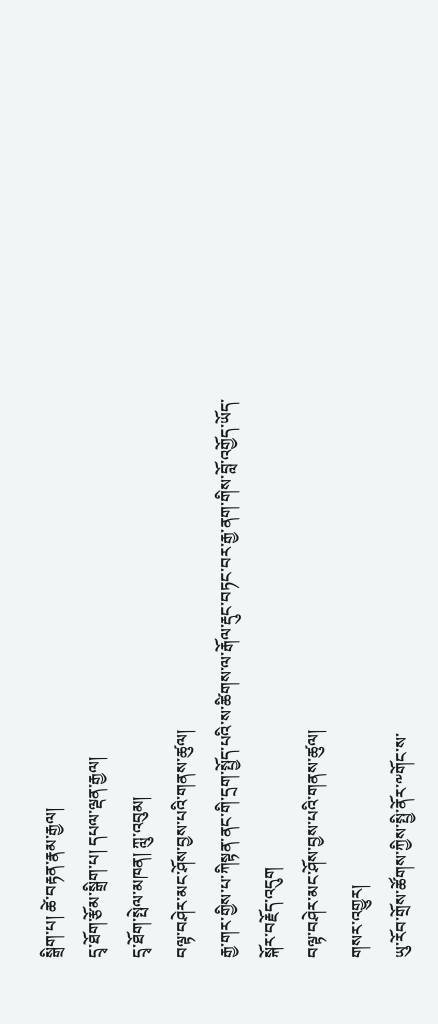སྒྲིག་པ། ཚེ་བརྟན་རྣམ་རྒྱལ།
དྲྭ་ཐོག་རྩོམ་སྒྲིག་པ། དཔལ་ལྡན་རྒྱལ།
དྲྭ་ཐོག་སྤེལ་མཁན། ཀླུ་འབུམ།
བལྟ་བཤེར་མང་ཤོས་བྱས་པའི་གནས་ཚུལ།
རྒྱ་གར་གྱིས་པ་ཀིསྟན་ནང་གི་དྲག་སྤྱོད་པའི་ས་ཚིགས་ལ་རྒོལ་རྡུང་བཏང་བར་རྒྱ་ནག་གིས་བློ་འགྱོད་ཡོད་སྐོར་བརྗོད་འདུག
བལྟ་བཤེར་མང་ཤོས་བྱས་པའི་གནས་ཚུལ།
གསར་འགྱུར།
ཡུ་རོབ་གྲོས་ཚོགས་ཀྱིས་སྤྱི་ནོར་༸གོང་ས་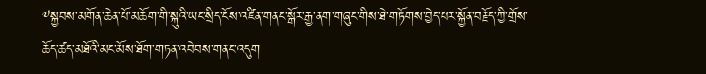༸སྐྱབས་མགོན་ཆེན་པོ་མཆོག་གི་སྐུའི་ཡང་སྲིད་ངོས་འཛིན་གནང་སྒོར་རྒྱ་ནག་གཞུང་གིས་ཐེ་གཏོགས་བྱེད་པར་སྐྱོན་བརྗོད་ཀྱི་གྲོས་ཆོད་ཚད་མཐོའི་མང་མོས་ཐོག་གཏན་འབེབས་གནང་འདུག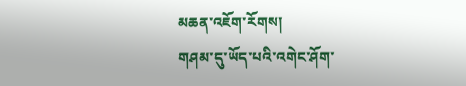མཆན་འཇོག་རོགས།
གཤམ་དུ་ཡོད་པའི་འགེང་ཤོག་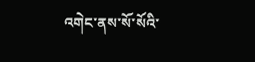འགེང་ནས་སོ་སོའི་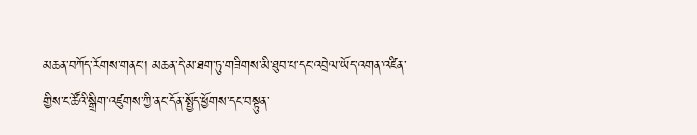མཆན་བཀོད་རོགས་གནང་། མཆན་དེ་མ་ཐག་ཏུ་གཟིགས་མི་ཐུབ་པ་དང་འབྲེལ་ཡོད་འགན་འཛིན་གྱིས་ང་ཚོའི་སྒྲིག་འཛུགས་ཀྱི་ནང་དོན་སྤྱོད་ཕྱོགས་དང་བསྟུན་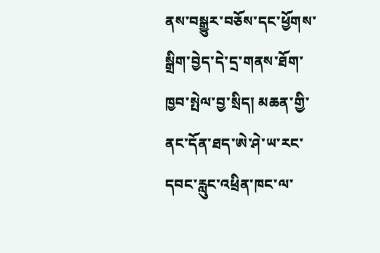ནས་བསྒྱུར་བཅོས་དང་ཕྱོགས་སྒྲིག་བྱེད་དེ་དྲ་གནས་ཐོག་ཁྱབ་སྤེལ་བྱ་སྲིད། མཆན་གྱི་ནང་དོན་ཐད་ཨེ་ཤེ་ཡ་རང་དབང་རླུང་འཕྲིན་ཁང་ལ་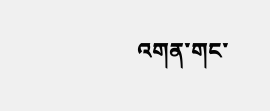འགན་གང་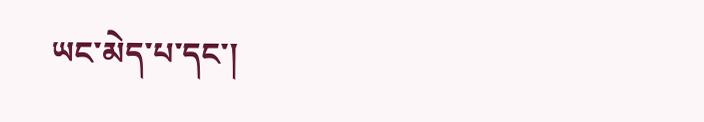ཡང་མེད་པ་དང་།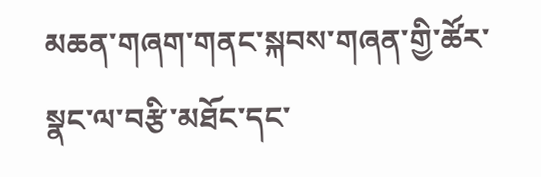མཆན་གཞག་གནང་སྐབས་གཞན་གྱི་ཚོར་སྣང་ལ་བརྩི་མཐོང་དང་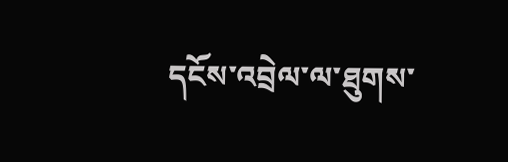དངོས་འབྲེལ་ལ་ཐུགས་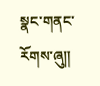སྣང་གནང་རོགས་ཞུ༎